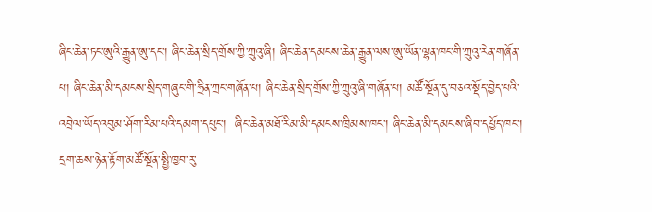ཞིང་ཆེན་ཏང་ཨུའི་རྒྱུན་ཨུ་དང་། ཞིང་ཆེན་སྲིད་གྲོས་ཀྱི་ཀྲུའུ་ཞི། ཞིང་ཆེན་དམངས་ཆེན་རྒྱུན་ལས་ཨུ་ཡོན་ལྷན་ཁང་གི་ཀྲུའུ་རེན་གཞོན་པ། ཞིང་ཆེན་མི་དམངས་སྲིད་གཞུང་གི་ཧྲིན་ཀྲང་གཞོན་པ། ཞིང་ཆེན་སྲིད་གྲོས་ཀྱི་ཀྲུའུ་ཞི་གཞོན་པ། མཚོ་སྔོན་དུ་བཅའ་སྡོད་བྱེད་པའི་འབྲེལ་ཡོད་འབུམ་ཤོག་རིམ་པའི་དམག་དཔུང་།  ཞིང་ཆེན་མཐོ་རིམ་མི་དམངས་ཁྲིམས་ཁང་། ཞིང་ཆེན་མི་དམངས་ཞིབ་དཔྱོད་ཁང་། དྲག་ཆས་ཉེན་རྟོག་མཚོ་སྔོན་སྤྱི་ཁྱབ་རུ་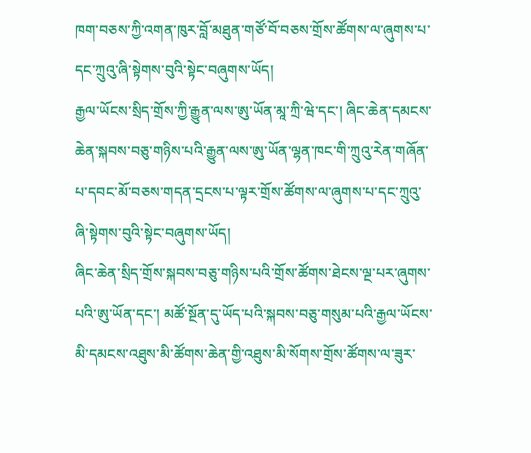ཁག་བཅས་ཀྱི་འགན་ཁུར་བློ་མཐུན་གཙོ་བོ་བཅས་གྲོས་ཚོགས་ལ་ཞུགས་པ་དང་ཀྲུའུ་ཞི་སྟེགས་བུའི་སྟེང་བཞུགས་ཡོད།
རྒྱལ་ཡོངས་སྲིད་གྲོས་ཀྱི་རྒྱུན་ལས་ཨུ་ཡོན་མཱ་ཀྲི་ཝེ་དང་། ཞིང་ཆེན་དམངས་ཆེན་སྐབས་བཅུ་གཉིས་པའི་རྒྱུན་ལས་ཨུ་ཡོན་ལྷན་ཁང་གི་ཀྲུའུ་རེན་གཞོན་པ་དབང་མོ་བཅས་གདན་དྲངས་པ་ལྟར་གྲོས་ཚོགས་ལ་ཞུགས་པ་དང་ཀྲུའུ་ཞི་སྟེགས་བུའི་སྟེང་བཞུགས་ཡོད།
ཞིང་ཆེན་སྲིད་གྲོས་སྐབས་བཅུ་གཉིས་པའི་གྲོས་ཚོགས་ཐེངས་ལྔ་པར་ཞུགས་པའི་ཨུ་ཡོན་དང་། མཚོ་སྔོན་དུ་ཡོད་པའི་སྐབས་བཅུ་གསུམ་པའི་རྒྱལ་ཡོངས་མི་དམངས་འཐུས་མི་ཚོགས་ཆེན་གྱི་འཐུས་མི་སོགས་གྲོས་ཚོགས་ལ་ཟུར་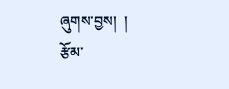ཞུགས་བྱས།  །
རྩོམ་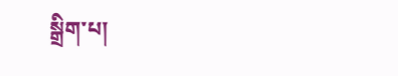སྒྲིག་པ།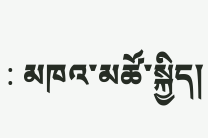: མཁའ་མཚོ་སྐྱིད།